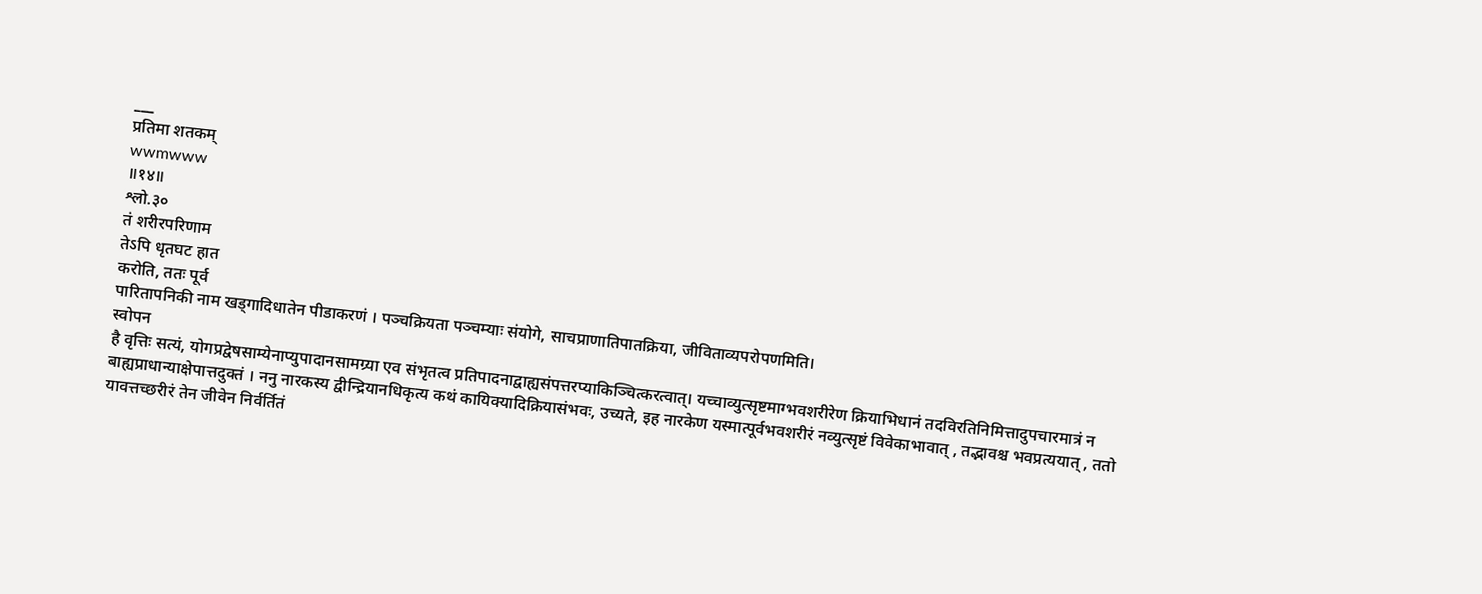___
प्रतिमा शतकम्
wwmwww
॥१४॥
श्लो.३०
तं शरीरपरिणाम
तेऽपि धृतघट हात
करोति, ततः पूर्व
पारितापनिकी नाम खड्गादिधातेन पीडाकरणं । पञ्चक्रियता पञ्चम्याः संयोगे, साचप्राणातिपातक्रिया, जीविताव्यपरोपणमिति।
स्वोपन
है वृत्तिः सत्यं, योगप्रद्वेषसाम्येनाप्युपादानसामग्र्या एव संभृतत्व प्रतिपादनाद्वाह्यसंपत्तरप्याकिञ्चित्करत्वात्। यच्चाव्युत्सृष्टमाग्भवशरीरेण क्रियाभिधानं तदविरतिनिमित्तादुपचारमात्रं न बाह्यप्राधान्याक्षेपात्तदुक्तं । ननु नारकस्य द्वीन्द्रियानधिकृत्य कथं कायिक्यादिक्रियासंभवः, उच्यते, इह नारकेण यस्मात्पूर्वभवशरीरं नव्युत्सृष्टं विवेकाभावात् , तद्भावश्च भवप्रत्ययात् , ततो यावत्तच्छरीरं तेन जीवेन निर्वर्तितं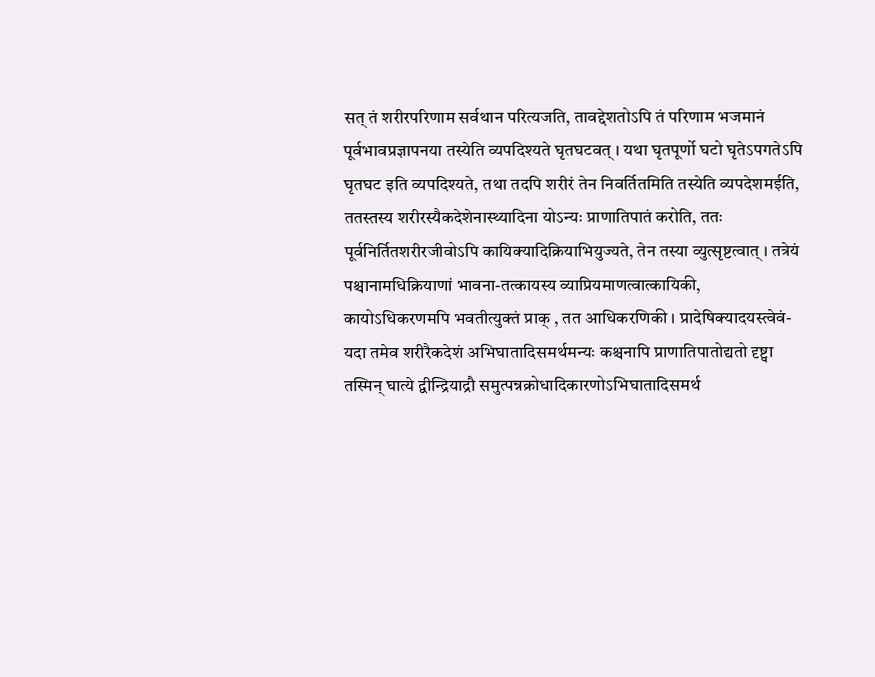सत् तं शरीरपरिणाम सर्वथान परित्यजति, तावद्देशतोऽपि तं परिणाम भजमानं पूर्वभावप्रज्ञापनया तस्येति व्यपदिश्यते घृतघटवत् । यथा घृतपूर्णो घटो घृतेऽपगतेऽपि घृतघट इति व्यपदिश्यते, तथा तदपि शरीरं तेन निवर्तितमिति तस्येति व्यपदेशमईति, ततस्तस्य शरीरस्यैकदेशेनास्थ्यादिना योऽन्यः प्राणातिपातं करोति, ततः पूर्वनिर्तितशरीरजीवोऽपि कायिक्यादिक्रियाभियुज्यते, तेन तस्या व्युत्सृष्टत्वात् । तत्रेयं पश्चानामधिक्रियाणां भावना-तत्कायस्य व्याप्रियमाणत्वात्कायिकी, कायोऽधिकरणमपि भवतीत्युक्तं प्राक् , तत आधिकरणिकी । प्रादेषिक्यादयस्त्वेवं-यदा तमेव शरीरैकदेशं अभिघातादिसमर्थमन्यः कश्चनापि प्राणातिपातोद्यतो दृष्ट्वा तस्मिन् घात्ये द्वीन्द्रियाद्रौ समुत्पन्नक्रोधादिकारणोऽभिघातादिसमर्थ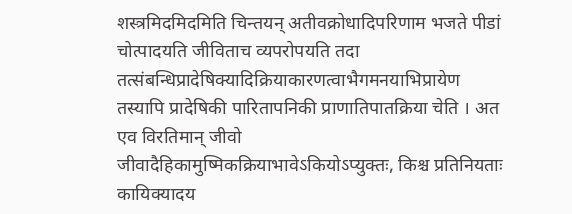शस्त्रमिदमिदमिति चिन्तयन् अतीवक्रोधादिपरिणाम भजते पीडां चोत्पादयति जीविताच व्यपरोपयति तदा तत्संबन्धिप्रादेषिक्यादिक्रियाकारणत्वाभैगमनयाभिप्रायेण तस्यापि प्रादेषिकी पारितापनिकी प्राणातिपातक्रिया चेति । अत एव विरतिमान् जीवो जीवादैहिकामुष्मिकक्रियाभावेऽकियोऽप्युक्तः, किश्च प्रतिनियताः कायिक्यादय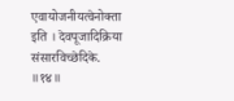एवायोजनीयत्वेनोक्ता इति । देवपूजादिक्रिया संसारविच्छेदिके.
॥१४॥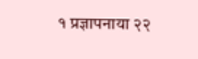१ प्रज्ञापनाया २२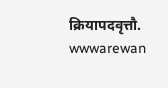क्रियापदवृत्तौ.
wwwarewan